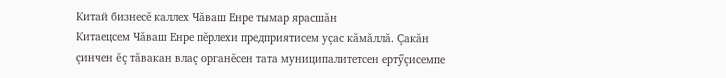Китай бизнесĕ каллех Чăваш Енре тымар ярасшăн
Китаецсем Чăваш Енре пĕрлехи предприятисем уçас кăмăллă. Çакăн çинчен ĕç тăвакан влаç органĕсен тата муниципалитетсен ертӳçисемпе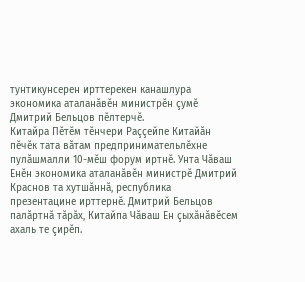тунтикунсерен ирттерекен канашлура экономика аталанăвĕн министрĕн çумĕ Дмитрий Бельцов пĕлтерчĕ.
Китайра Пĕтĕм тĕнчери Раççейпе Китайăн пĕчĕк тата вăтам предпринимательлĕхне пулăшмалли 10-мĕш форум иртнĕ. Унта Чăваш Енĕн экономика аталанăвĕн министрĕ Дмитрий Краснов та хутшăннă, республика презентацине ирттернĕ. Дмитрий Бельцов палăртнă тăрăх, Китайпа Чăваш Ен çыхăнăвĕсем ахаль те çирĕп.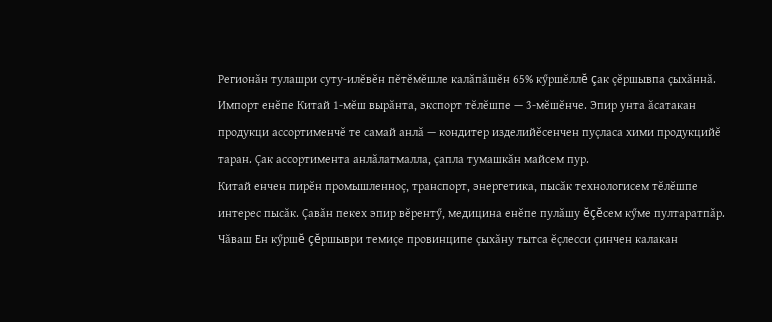Регионăн тулашри суту-илĕвĕн пĕтĕмĕшле калăпăшĕн 65% кӳршĕллĕ çак çĕршывпа çыхăннă. Импорт енĕпе Китай 1-мĕш вырăнта, экспорт тĕлĕшпе — 3-мĕшĕнче. Эпир унта ăсатакан продукци ассортименчĕ те самай анлă — кондитер изделийĕсенчен пуçласа хими продукцийĕ таран. Çак ассортимента анлăлатмалла, çапла тумашкăн майсем пур.
Китай енчен пирĕн промышленноç, транспорт, энергетика, пысăк технологисем тĕлĕшпе интерес пысăк. Çавăн пекех эпир вĕрентӳ, медицина енĕпе пулăшу ĕçĕсем кӳме пултаратпăр. Чăваш Ен кӳршĕ çĕршыври темиçе провинципе çыхăну тытса ĕçлесси çинчен калакан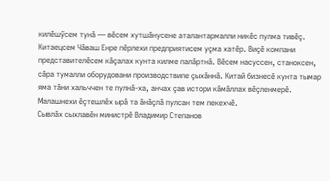килĕшӳсем тунă — вĕсем хутшăнусене аталантармалли никĕс пулма тивĕç. Китаецсем Чăваш Енре пĕрлехи предприятисем уçма хатĕр. Виçĕ компани представителĕсем кăçалах кунта килме палăртнă. Вĕсем насуссен, станоксен, сăра тумалли оборудовани производствипе çыхăннă. Китай бизнесĕ кунта тымар яма тăни хальччен те пулнă-ха, анчах çав истори кăмăллах вĕçленмерĕ. Малашнехи ĕçтешлĕх ырă та ăнăçлă пулсан тем пекехчĕ.
Сывлăх сыхлавĕн министрĕ Владимир Степанов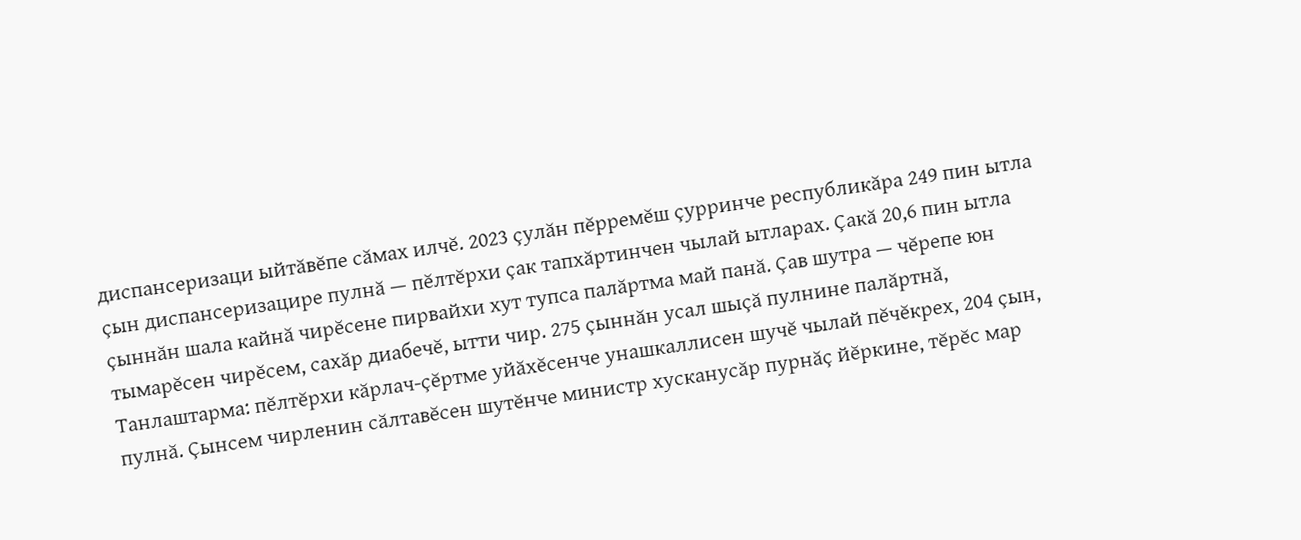диспансеризаци ыйтăвĕпе сăмах илчĕ. 2023 çулăн пĕрремĕш çурринче республикăра 249 пин ытла çын диспансеризацире пулнă — пĕлтĕрхи çак тапхăртинчен чылай ытларах. Çакă 20,6 пин ытла çыннăн шала кайнă чирĕсене пирвайхи хут тупса палăртма май панă. Çав шутра — чĕрепе юн тымарĕсен чирĕсем, сахăр диабечĕ, ытти чир. 275 çыннăн усал шыçă пулнине палăртнă, Танлаштарма: пĕлтĕрхи кăрлач-çĕртме уйăхĕсенче унашкаллисен шучĕ чылай пĕчĕкрех, 204 çын, пулнă. Çынсем чирленин сăлтавĕсен шутĕнче министр хусканусăр пурнăç йĕркине, тĕрĕс мар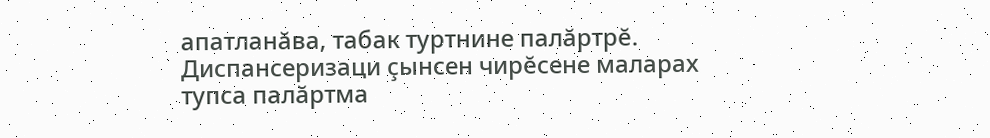апатланăва, табак туртнине палăртрĕ.
Диспансеризаци çынсен чирĕсене маларах тупса палăртма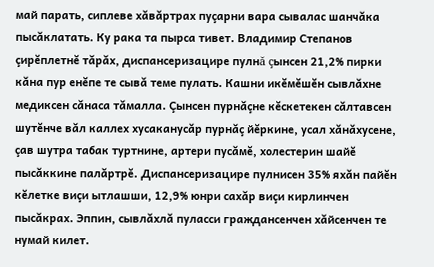май парать, сиплеве хăвăртрах пуçарни вара сывалас шанчăка пысăклатать. Ку рака та пырса тивет. Владимир Степанов çирĕплетнĕ тăрăх, диспансеризацире пулнă çынсен 21,2% пирки кăна пур енĕпе те сывă теме пулать. Кашни икĕмĕшĕн сывлăхне медиксен сăнаса тăмалла. Çынсен пурнăçне кĕскетекен сăлтавсен шутĕнче вăл каллех хусаканусăр пурнăç йĕркине, усал хăнăхусене, çав шутра табак туртнине, артери пусăмĕ, холестерин шайĕ пысăккине палăртрĕ. Диспансеризацире пулнисен 35% яхăн пайĕн кĕлетке виçи ытлашши, 12,9% юнри сахăр виçи кирлинчен пысăкрах. Эппин, сывлăхлă пуласси граждансенчен хăйсенчен те нумай килет.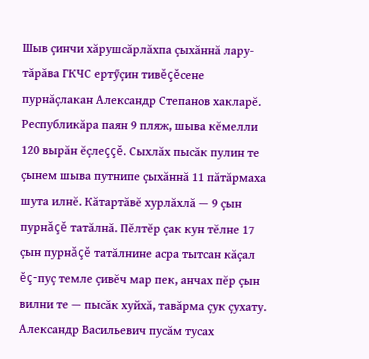Шыв çинчи хăрушсăрлăхпа çыхăннă лару-тăрăва ГКЧС ертӳçин тивĕçĕсене пурнăçлакан Александр Степанов хакларĕ. Республикăра паян 9 пляж, шыва кĕмелли 120 вырăн ĕçлеççĕ. Сыхлăх пысăк пулин те çынем шыва путнипе çыхăннă 11 пăтăрмаха шута илнĕ. Кăтартăвĕ хурлăхлă — 9 çын пурнăçĕ татăлнă. Пĕлтĕр çак кун тĕлне 17 çын пурнăçĕ татăлнине асра тытсан кăçал ĕç-пуç темле çивĕч мар пек, анчах пĕр çын вилни те — пысăк хуйхă, тавăрма çук çухату. Александр Васильевич пусăм тусах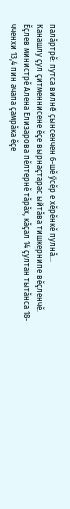палăртрĕ: путса вилнĕ çынсенчен 6-шĕ ӳсĕр е хĕрĕнкĕ пулнă...
Канашлу çул çитменнисене ĕçе вырнаçтарас ыйтăва тишкернипе вĕçленчĕ. Ĕçлев министрĕ Алена Елизарова пĕлтернĕ тăрăх, кăçал 14 çултан тытăнса 18-чченхи 13,4 пин ачапа çамрăка ĕçе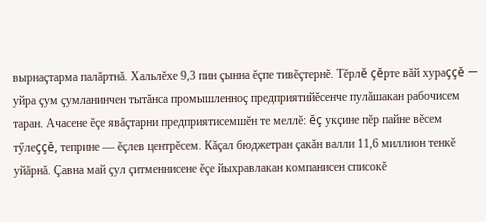вырнаçтарма палăртнă. Хальлĕхе 9,3 пин çынна ĕçпе тивĕçтернĕ. Тĕрлĕ çĕрте вăй хураççĕ — уйра çум çумланинчен тытăнса промышленноç предприятийĕсенче пулăшакан рабочисем таран. Ачасене ĕçе явăçтарни предприятисемшĕн те меллĕ: ĕç укçине пĕр пайне вĕсем тӳлеççĕ, теприне — ĕçлев центрĕсем. Кăçал бюджетран çакăн валли 11,6 миллион тенкĕ уйăрнă. Çавна май çул çитменнисене ĕçе йыхравлакан компанисен списокĕ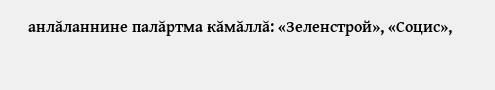анлăланнине палăртма кăмăллă: «Зеленстрой», «Социс»,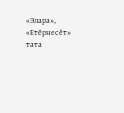«Элара», «Етĕрнесĕт» тата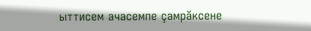ыттисем ачасемпе çамрăксене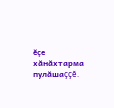ĕçе хăнăхтарма пулăшаççĕ.